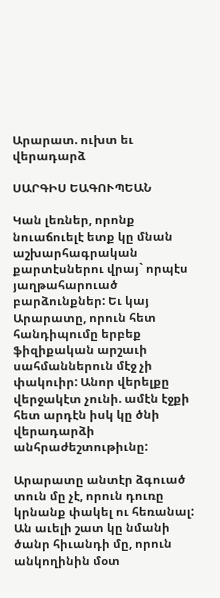Արարատ. ուխտ եւ վերադարձ

ՍԱՐԳԻՍ ԵԱԳՈՒՊԵԱՆ

Կան լեռներ, որոնք նուաճուելէ ետք կը մնան աշխարհագրական քարտէսներու վրայ` որպէս յաղթահարուած բարձունքներ: Եւ կայ Արարատը, որուն հետ հանդիպումը երբեք ֆիզիքական արշաւի սահմաններուն մէջ չի փակուիր: Անոր վերելքը վերջակէտ չունի. ամէն էջքի հետ արդէն իսկ կը ծնի վերադարձի անհրաժեշտութիւնը:

Արարատը անտէր ձգուած տուն մը չէ, որուն դուռը կրնանք փակել ու հեռանալ: Ան աւելի շատ կը նմանի ծանր հիւանդի մը, որուն անկողինին մօտ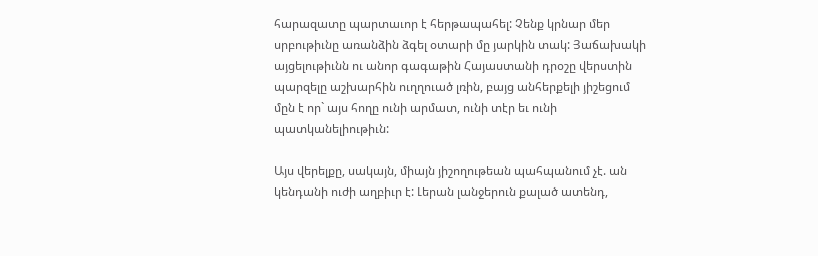հարազատը պարտաւոր է հերթապահել: Չենք կրնար մեր սրբութիւնը առանձին ձգել օտարի մը յարկին տակ: Յաճախակի այցելութիւնն ու անոր գագաթին Հայաստանի դրօշը վերստին պարզելը աշխարհին ուղղուած լռին, բայց անհերքելի յիշեցում մըն է որ` այս հողը ունի արմատ, ունի տէր եւ ունի պատկանելիութիւն:

Այս վերելքը, սակայն, միայն յիշողութեան պահպանում չէ. ան կենդանի ուժի աղբիւր է: Լերան լանջերուն քալած ատենդ,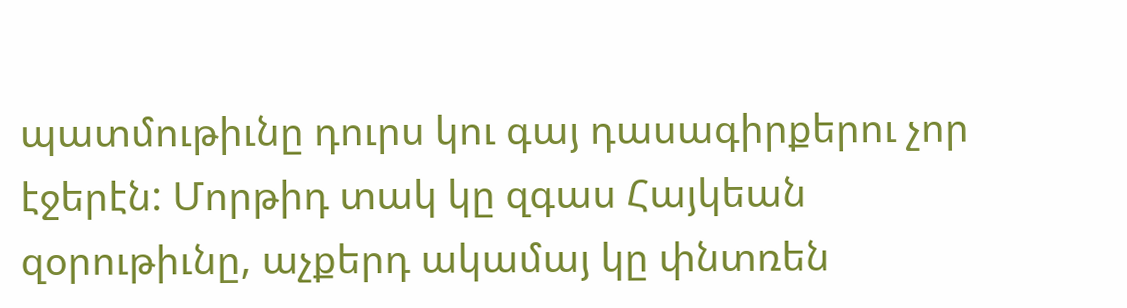պատմութիւնը դուրս կու գայ դասագիրքերու չոր էջերէն: Մորթիդ տակ կը զգաս Հայկեան զօրութիւնը, աչքերդ ակամայ կը փնտռեն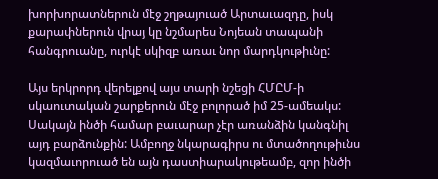խորխորատներուն մէջ շղթայուած Արտաւազդը, իսկ քարափներուն վրայ կը նշմարես Նոյեան տապանի հանգրուանը, ուրկէ սկիզբ առաւ նոր մարդկութիւնը:

Այս երկրորդ վերելքով այս տարի նշեցի ՀՄԸՄ-ի սկաուտական շարքերուն մէջ բոլորած իմ 25-ամեակս: Սակայն ինծի համար բաւարար չէր առանձին կանգնիլ այդ բարձունքին: Ամբողջ նկարագիրս ու մտածողութիւնս կազմաւորուած են այն դաստիարակութեամբ, զոր ինծի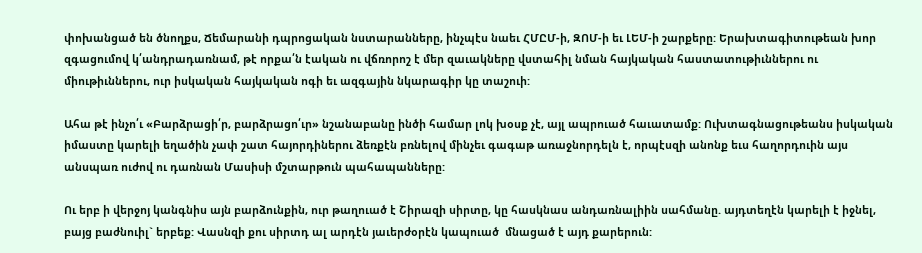փոխանցած են ծնողքս, Ճեմարանի դպրոցական նստարանները, ինչպէս նաեւ ՀՄԸՄ-ի, ԶՈՄ-ի եւ ԼԵՄ-ի շարքերը: Երախտագիտութեան խոր զգացումով կ՛անդրադառնամ, թէ որքա՛ն էական ու վճռորոշ է մեր զաւակները վստահիլ նման հայկական հաստատութիւններու ու միութիւններու, ուր իսկական հայկական ոգի եւ ազգային նկարագիր կը տաշուի:

Ահա թէ ինչո՛ւ «Բարձրացի՛ր, բարձրացո՛ւր» նշանաբանը ինծի համար լոկ խօսք չէ, այլ ապրուած հաւատամք: Ուխտագնացութեանս իսկական իմաստը կարելի եղածին չափ շատ հայորդիներու ձեռքէն բռնելով մինչեւ գագաթ առաջնորդելն է, որպէսզի անոնք եւս հաղորդուին այս անսպառ ուժով ու դառնան Մասիսի մշտարթուն պահապանները:

Ու երբ ի վերջոյ կանգնիս այն բարձունքին, ուր թաղուած է Շիրազի սիրտը, կը հասկնաս անդառնալիին սահմանը. այդտեղէն կարելի է իջնել, բայց բաժնուիլ` երբեք: Վասնզի քու սիրտդ ալ արդէն յաւերժօրէն կապուած  մնացած է այդ քարերուն: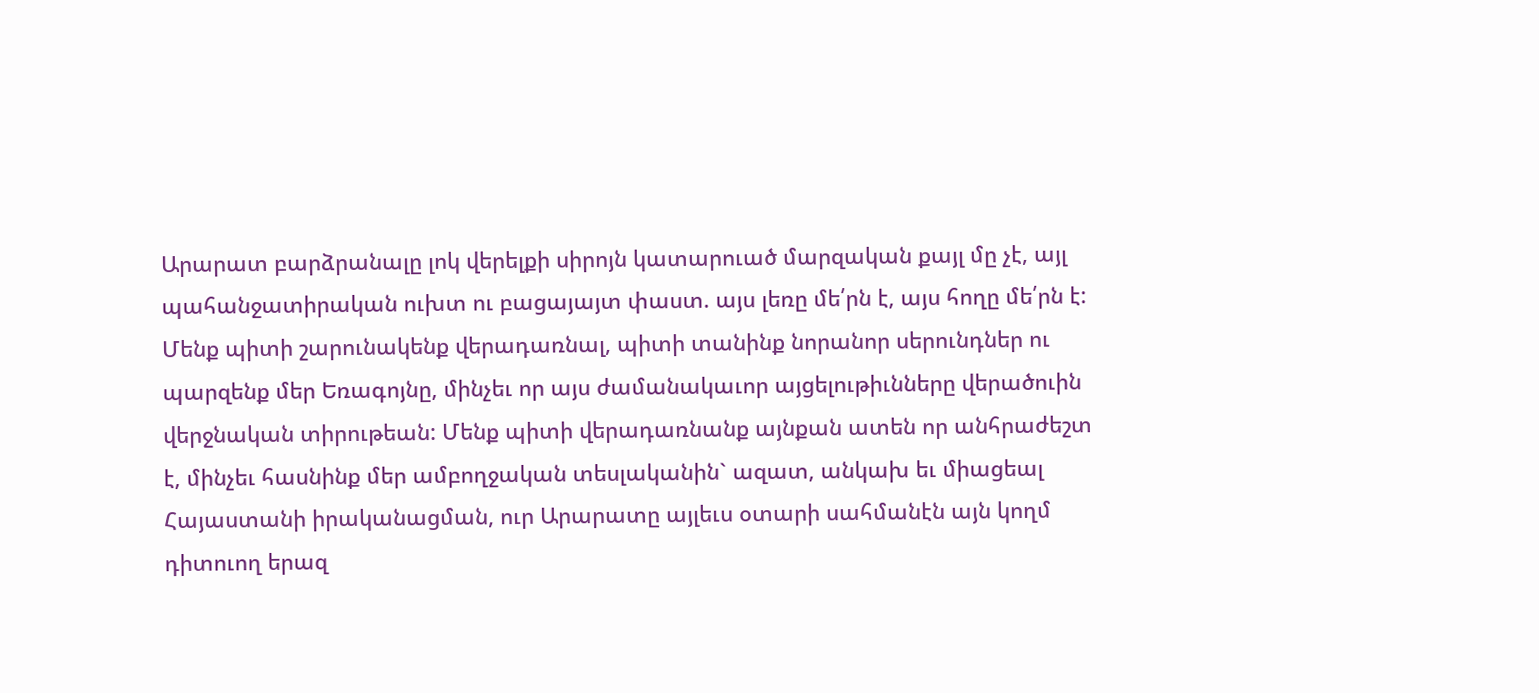Արարատ բարձրանալը լոկ վերելքի սիրոյն կատարուած մարզական քայլ մը չէ, այլ պահանջատիրական ուխտ ու բացայայտ փաստ. այս լեռը մե՛րն է, այս հողը մե՛րն է: Մենք պիտի շարունակենք վերադառնալ, պիտի տանինք նորանոր սերունդներ ու պարզենք մեր Եռագոյնը, մինչեւ որ այս ժամանակաւոր այցելութիւնները վերածուին վերջնական տիրութեան: Մենք պիտի վերադառնանք այնքան ատեն որ անհրաժեշտ է, մինչեւ հասնինք մեր ամբողջական տեսլականին` ազատ, անկախ եւ միացեալ Հայաստանի իրականացման, ուր Արարատը այլեւս օտարի սահմանէն այն կողմ դիտուող երազ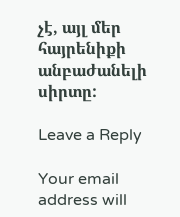չէ, այլ մեր հայրենիքի անբաժանելի սիրտը:

Leave a Reply

Your email address will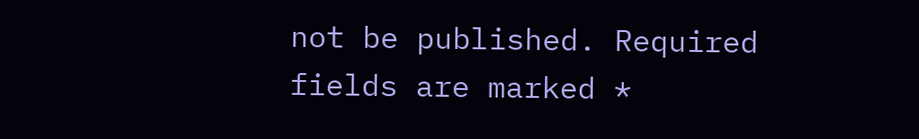not be published. Required fields are marked *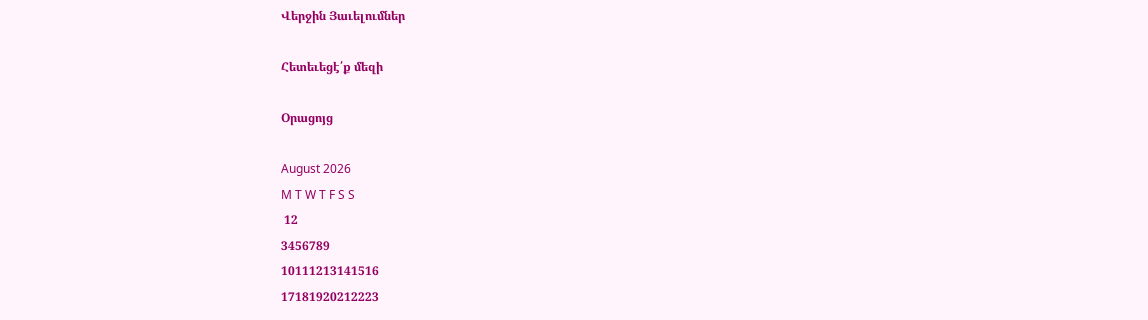Վերջին Յաւելումներ

Հետեւեցէ՛ք մեզի

Օրացոյց

August 2026
M T W T F S S
 12
3456789
10111213141516
17181920212223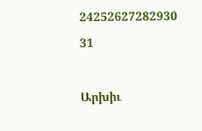24252627282930
31

Արխիւ